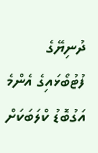ދުނިޔޭގެ ފުޓުބޯޅައިގެ އެންމެ އަގުބޮޑު ކްލަބަކަށް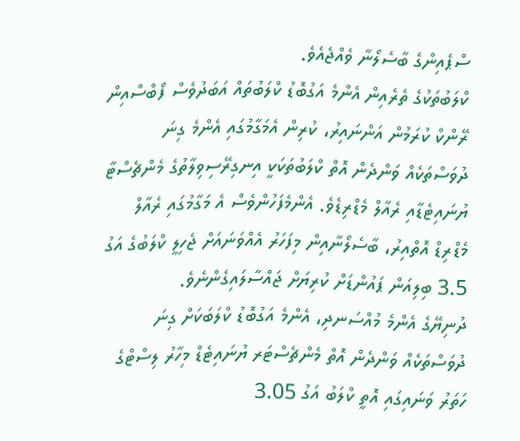ސްޕެއިންގެ ބާސެލޯނާ ވެއްޖެއެވެ.
ކްލަބުތަކުގެ ތެރެއިން އެންމެ އަގުބޮޑު ކްލަބުތައް އަބަދުވެސް ފޯބްސްއިން ރޭންކް ކުރަމުން އަންނައިރު، ކުރިން އެމަގާމުގައި އެންމެ ގިނަ ދުވަސްތަކެއް ވަންދެން އޮތް ކްލަބުތަކަކީ އިނގިރޭސިވިލާތުގެ މެންޗެސްޓާ ޔުނައިޓެޑާއި ރެއާލް މެޑްރިޑެވެ. އެންމެފަހުންވެސް އެ މަގާމުގައި ރެއާލް މެޑްރިޑް އޮތްއިރު، ބާސެލޯނާއިން މިފަހަރު އެއްވަނައަށް ޖެހިލީ ކްލަބުގެ އަގު 3.5 ބިލިއަން ޕައުންޑަށް ކުރިޔަށް ޖައްސާލައިގެންނެވެ.
ދުނިޔޭގެ އެންމެ މުއްސަނދި، އެންމެ އަގުބޮޑު ކްލަބަކަށް ގިނަ ދުވަސްތަކެއް ވަންދެން އޮތް މެންޗެސްޓަރ ޔުނައިޓެޑް މިހާރު ލިސްޓްގެ ހަތަރު ވަނައިގައި އޮތީ ކްލަބު އަގު 3.05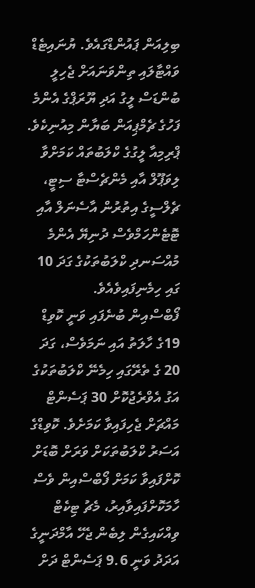ބިލިއަން ޕައުންޑްގައެވެ. ޔުނައިޓެޑް ވައްޓާލައި ތިންވަނައަށް ޖެހިލީ ބުންޑަސް ލީގު އަދި ޔޫރަޕްގެ އެންމެ ފަހުގެ ޗެމްޕިއަން ބަޔާން މިއުނިކެވެ.
ޕްރިމިއާ ލީގުގެ ކްލަބުތައް ކަމަށްވާ ލިވަޕޫލް އާއި މެންޗެސްޓާ ސިޓީ، ޗެލްސީގެ އިތުރުން އާސެނަލް އާއި ޓޮޓެންހަމްވެސް ދުނިޔޭ އެންމެ މުއްސަނދި ކްލަބުތަކުގެ ގަދަ 10 ގައި ހިމެނިފައިވެއެވެ.
ފޯބްސްއިން ބުނެފައި ވަނީ ކޮވިޑް 19ގެ ހާލަތު އައި ނަމަވެސް، ގަދަ 20 ގެ ތެރޭގައި ހިމެނޭ ކްލަބުތަކުގެ އަގު އެވްރެޖުކޮށް 30 ޕަސެންޓް މައްޗަށް ޖެހިފައިވާ ކަމަށެވެ. ކޮވިޑްގެ އަސަރު ކްލަބުތަކަށް ވަރަށް ބޮޑަށް ކޮށްފައިވާ ކަމަށް ފޯބްސްއިން ވެސް ހާމަކޮށްފައިވާއިރު، މެޗު ޓިކެޓް ވިއްކައިގެން ލިބެން ޖެހޭ އާމްދަނީގެ އަދަދު ވަނީ 9.6 ޕަސެންޓް ދަށް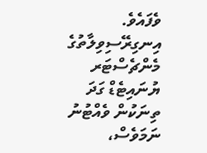ވެފައެވެ.
އިނގިރޭސިވިލާތުގެ މެންޗެސްޓަރ ޔުނައިޓެޑް ގަދަ ތިނަކުން ވެއްޓުނު ނަމަވެސް،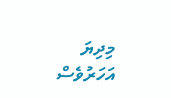މިދިޔަ އަހަރުވެސް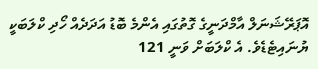އޮޕަރޭޝަނަލް އާމްދަނީގެ ގޮތުގައި އެންމެ ބޮޑު އަދަދެއް ހޯދި ކްލަބަކީ ޔުނައިޓެޑެވެ. އެ ކްލަބަށް ވަނީ 121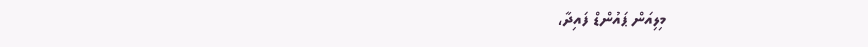މިލިއަން ޕައުންޑް ފައިދާ،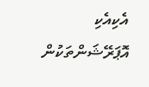އެކިއެކި އޮޕަރޭޝަންތަކުން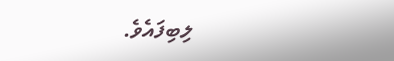ލިބިފައެވެ.